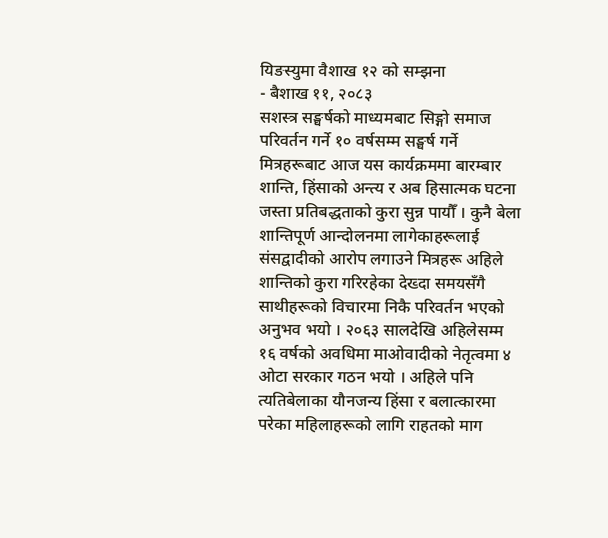यिङस्युमा वैशाख १२ को सम्झना
- बैशाख ११, २०८३
सशस्त्र सङ्घर्षको माध्यमबाट सिङ्गो समाज परिवर्तन गर्ने १० वर्षसम्म सङ्घर्ष गर्ने मित्रहरूबाट आज यस कार्यक्रममा बारम्बार शान्ति, हिंसाको अन्त्य र अब हिसात्मक घटना जस्ता प्रतिबद्धताको कुरा सुन्न पायौँ । कुनै बेला शान्तिपूर्ण आन्दोलनमा लागेकाहरूलाई संसद्वादीको आरोप लगाउने मित्रहरू अहिले शान्तिको कुरा गरिरहेका देख्दा समयसँगै साथीहरूको विचारमा निकै परिवर्तन भएको अनुभव भयो । २०६३ सालदेखि अहिलेसम्म १६ वर्षको अवधिमा माओवादीको नेतृत्वमा ४ ओटा सरकार गठन भयो । अहिले पनि त्यतिबेलाका यौनजन्य हिंसा र बलात्कारमा परेका महिलाहरूको लागि राहतको माग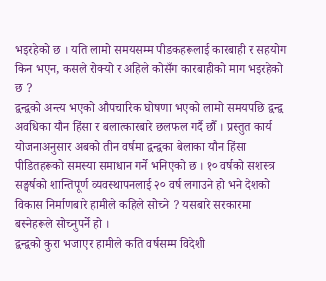भइरहेको छ । यति लामो समयसम्म पीडकहरूलाई कारबाही र सहयोग किन भएन, कसले रोक्यो र अहिले कोसँग कारबाहीको माग भइरहेको छ ?
द्वन्द्वको अन्त्य भएको औपचारिक घोषणा भएको लामो समयपछि द्वन्द्व अवधिका यौन हिंसा र बलात्कारबारे छलफल गर्दै छौँ । प्रस्तुत कार्य योजनाअनुसार अबको तीन वर्षमा द्वन्द्वका बेलाका यौन हिंसा पीडितहरूको समस्या समाधान गर्ने भनिएको छ । १० वर्षको सशस्त्र सङ्घर्षको शान्तिपूर्ण व्यवस्थापनलाई २० वर्ष लगाउने हो भने देशको विकास निर्माणबारे हामीले कहिले सोच्ने ? यसबारे सरकारमा बस्नेहरूले सोच्नुपर्ने हो ।
द्वन्द्वको कुरा भजाएर हामीले कति वर्षसम्म विदेशी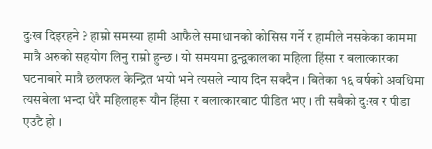दुःख दिइरहने ? हाम्रो समस्या हामी आफैले समाधानको कोसिस गर्ने र हामीले नसकेका काममा मात्रै अरुको सहयोग लिनु राम्रो हुन्छ । यो समयमा द्वन्द्वकालका महिला हिंसा र बलात्कारका घटनाबारे मात्रै छलफल केन्द्रित भयो भने त्यसले न्याय दिन सक्दैन । बितेका १६ वर्षको अवधिमा त्यसबेला भन्दा धेरै महिलाहरू यौन हिंसा र बलात्कारबाट पीडित भए । ती सबैको दुःख र पीडा एउटै हो ।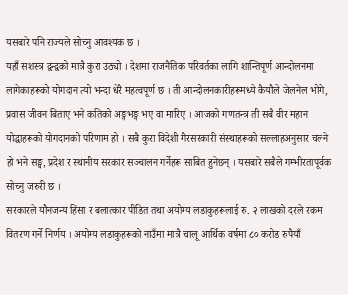यसबारे पनि राज्यले सोच्नु आवश्यक छ ।
यहाँ सशस्त्र द्वन्द्वको मात्रै कुरा उठ्यो । देशमा राजनैतिक परिवर्तका लागि शान्तिपूर्ण आन्दोलनमा लागेकाहरूको योगदान त्यो भन्दा धेरै महत्वपूर्ण छ । ती आन्दोलनकारीहरूमध्ये कैयौले जेलनेल भोगे, प्रवास जीवन बिताए भने कतिको अङ्गभङ्ग भए वा मारिए । आजको गणतन्त्र ती सबै वीर महान योद्धाहरूको योगदानको परिणाम हो । सबै कुरा विदेशी गैरसरकारी संस्थाहरूको सल्लाहअनुसार चल्ने हो भने सङ्घ, प्रदेश र स्थानीय सरकार सञ्चालन गर्नेहरू साबित हुनेछन् । यसबारे सबैले गम्भीरतापूर्वक सोच्नु जरुरी छ ।
सरकारले यौनजन्य हिंसा र बलात्कार पीडित तथा अयोग्य लडाकुहरूलाई रु. २ लाखको दरले रकम वितरण गर्ने निर्णय । अयोग्य लडाकुहरूको नाउँमा मात्रै चालू आर्थिक वर्षमा ८० करोड रुपैयाँ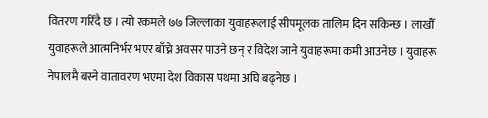वितरण गरिँदै छ । त्यो रकमले ७७ जिल्लाका युवाहरूलाई सीपमूलक तालिम दिन सकिन्छ । लाखौँ युवाहरूले आत्मनिर्भर भएर बाँच्ने अवसर पाउने छन् र विदेश जाने युवाहरूमा कमी आउनेछ । युवाहरू नेपालमै बस्ने वातावरण भएमा देश विकास पथमा अघि बढ्नेछ ।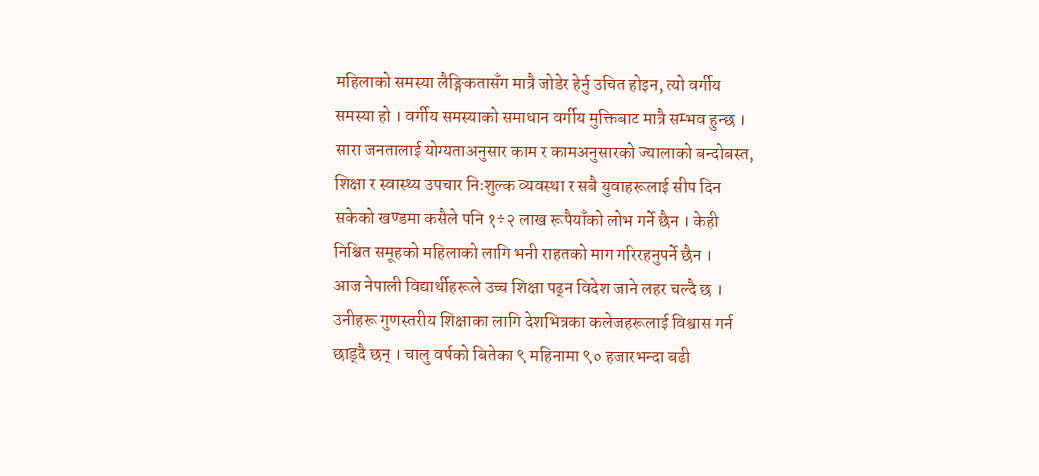महिलाको समस्या लैङ्गिकतासँग मात्रै जोडेर हेर्नु उचित होइन, त्यो वर्गीय समस्या हो । वर्गीय समस्याको समाधान वर्गीय मुक्तिबाट मात्रै सम्भव हुन्छ ।
सारा जनतालाई योग्यताअनुसार काम र कामअनुसारको ज्यालाको बन्दोबस्त, शिक्षा र स्वास्थ्य उपचार निःशुल्क व्यवस्था र सबै युवाहरूलाई सीप दिन सकेको खण्डमा कसैले पनि १÷२ लाख रूपैयाँको लोभ गर्ने छैन । केही निश्चित समूहको महिलाको लागि भनी राहतको माग गरिरहनुपर्ने छैन ।
आज नेपाली विद्यार्थीहरूले उच्च शिक्षा पढ्न विदेश जाने लहर चल्दै छ । उनीहरू गुणस्तरीय शिक्षाका लागि देशभित्रका कलेजहरूलाई विश्वास गर्न छाड्दै छन् । चालु वर्षको बितेका ९ महिनामा ९० हजारभन्दा बढी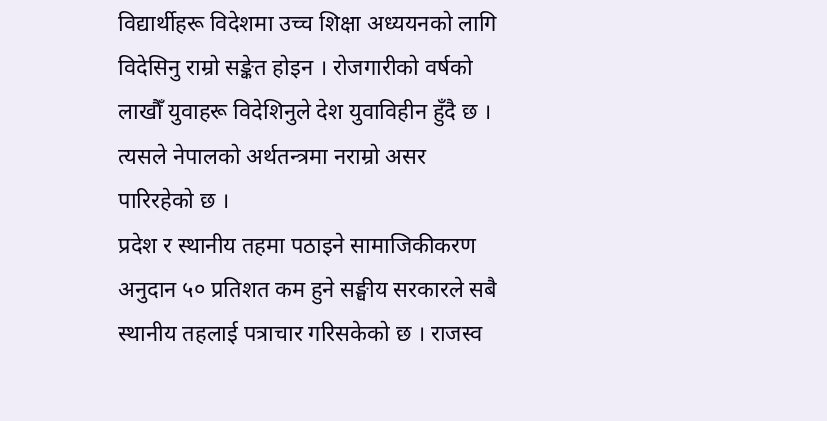विद्यार्थीहरू विदेशमा उच्च शिक्षा अध्ययनको लागि विदेसिनु राम्रो सङ्केत होइन । रोजगारीको वर्षको लाखौँ युवाहरू विदेशिनुले देश युवाविहीन हुँदै छ । त्यसले नेपालको अर्थतन्त्रमा नराम्रो असर पारिरहेको छ ।
प्रदेश र स्थानीय तहमा पठाइने सामाजिकीकरण अनुदान ५० प्रतिशत कम हुने सङ्घीय सरकारले सबै स्थानीय तहलाई पत्राचार गरिसकेको छ । राजस्व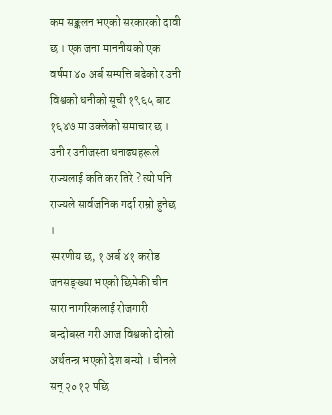कम सङ्कलन भएको सरकारको दावी छ । एक जना माननीयको एक वर्षमा ४० अर्ब सम्पत्ति बढेको र उनी विश्वको धनीको सूची १९६५ बाट १६४७ मा उक्लेको समाचार छ । उनी र उनीजस्ता धनाढ्यहरूले राज्यलाई कति कर तिरे ? त्यो पनि राज्यले सार्वजनिक गर्दा राम्रो हुनेछ ।
स्मरणीय छ, १ अर्ब ४१ करोड जनसङ्ख्या भएको छिमेकी चीन सारा नागरिकलाई रोजगारी बन्दोबस्त गरी आज विश्वको दोस्रो अर्थतन्त्र भएको देश बन्यो । चीनले सन् २०१२ पछि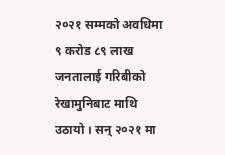२०२१ सम्मको अवधिमा ९ करोड ८९ लाख जनतालाई गरिबीको रेखामुनिबाट माथि उठायो । सन् २०२१ मा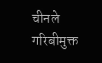चीनले गरिबीमुक्त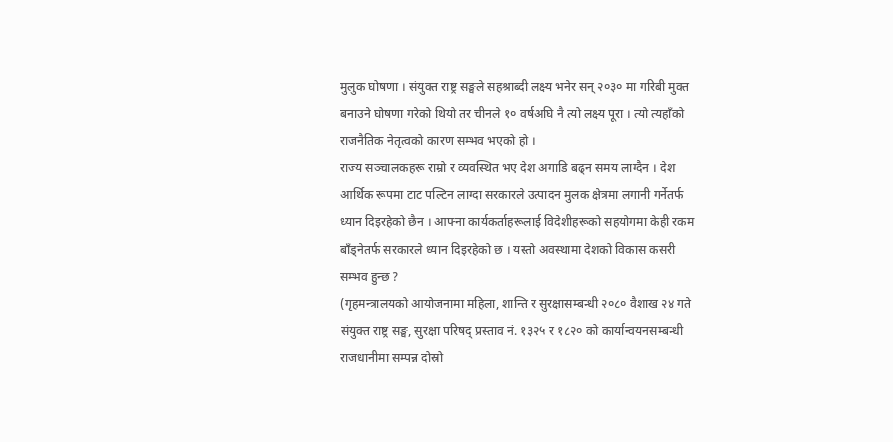मुलुक घोषणा । संयुक्त राष्ट्र सङ्घले सहश्राब्दी लक्ष्य भनेर सन् २०३० मा गरिबी मुक्त बनाउने घोषणा गरेको थियो तर चीनले १० वर्षअघि नै त्यो लक्ष्य पूरा । त्यो त्यहाँको राजनैतिक नेतृत्वको कारण सम्भव भएको हो ।
राज्य सञ्चालकहरू राम्रो र व्यवस्थित भए देश अगाडि बढ्न समय लाग्दैन । देश आर्थिक रूपमा टाट पल्टिन लाग्दा सरकारले उत्पादन मुलक क्षेत्रमा लगानी गर्नेतर्फ ध्यान दिइरहेको छैन । आफ्ना कार्यकर्ताहरूलाई विदेशीहरूको सहयोगमा केही रकम बाँड्नेतर्फ सरकारले ध्यान दिइरहेको छ । यस्तो अवस्थामा देशको विकास कसरी सम्भव हुन्छ ?
(गृहमन्त्रालयको आयोजनामा महिला, शान्ति र सुरक्षासम्बन्धी २०८० वैशाख २४ गते संयुक्त राष्ट्र सङ्घ, सुरक्षा परिषद् प्रस्ताव नं. १३२५ र १८२० को कार्यान्वयनसम्बन्धी राजधानीमा सम्पन्न दोस्रो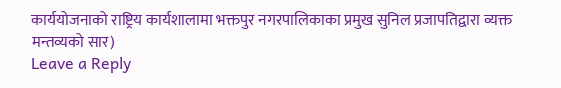कार्ययोजनाको राष्ट्रिय कार्यशालामा भक्तपुर नगरपालिकाका प्रमुख सुनिल प्रजापतिद्वारा व्यक्त मन्तव्यको सार)
Leave a Reply